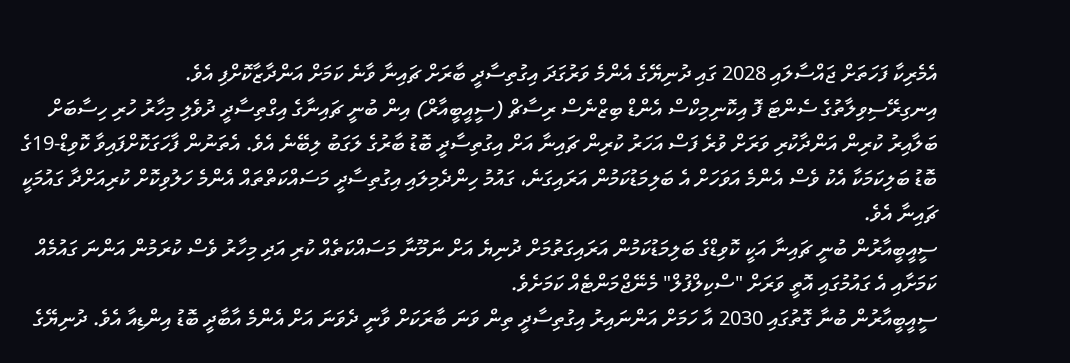އެމެރިކާ ފަހަތަށް ޖައްސާލައި 2028 ގައި ދުނިޔޭގެ އެންމެ ވަރުގަދަ އިގުތިސާދީ ބާރަށް ޗައިނާ ވާނެ ކަމަށް އަންދާޒާކޮށްފި އެވެ.
އިނގިރޭސިވިލާތުގެ ސެންޓަ ފޮ އިކޮނިމިކްސް އެންޑް ބިޒްނެސް ރިސާޗް (ސީއީބީއާރް) އިން ބުނީ ޗައިނާގެ އިގްތިސާދީ ދުވެލި މިހާރު ހުރި ހިސާބަށް ބަލާއިރު ކުރިން އަންދާކުރި ވަރަށް ވުރެ ފަސް އަހަރު ކުރިން ޗައިނާ އަށް އިގުތިސާދީ ބޮޑު ބާރުގެ ލަގަބު ލިބޭނެ އެވެ. އެތަނުން ފާހަގަކޮށްފައިވާ ކޮވިޑް-19ގެ ބޮޑު ބަލިކަމަކާ އެކު ވެސް އެންމެ އަވަހަށް އެ ބަލިމަޑުކަމުން އަރައިގަނެ، ގައުމު ހިންދެމިލައި އިގުތިސާދީ މަސައްކަތްތައް އެންމެ ހަލުވިކޮށް ކުރިއަށްދާ ގައުމަކީ ޗައިނާ އެވެ.
ސީއީބީއާރުން ބުނީ ޗައިނާ އަކީ ކޮވިޑްގެ ބަލިމަޑުކަމުން އަރައިގަތުމަށް ދުނިޔެ އަށް ނަމޫނާ މަސައްކަތެއް ކުރި އަދި މިހާރު ވެސް ކުރަމުން އަންނަ ގައުމެއް ކަމަށާއި އެ ގައުމުގައި އޮތީ ވަރަށް "ސްކިލްފުލް" މެނޭޖްމަންޓެއް ކަމަށެވެ.
ސީއީބީއާރުން ބުނާ ގޮތުގައި 2030 އާ ހަމަށް އަންނައިރު އިގުތިސާދީ ތިން ވަނަ ބާރަކަށް ވާނީ ދެވަނަ އަށް އެންމެ އާބާދީ ބޮޑު އިންޑިއާ އެވެ. ދުނިޔޭގެ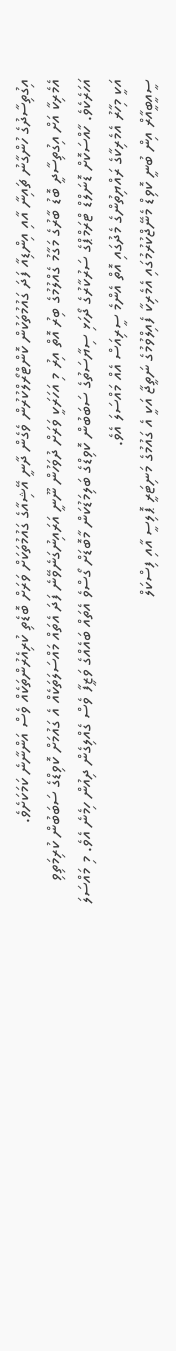އިގުތިސާދުގެ ހުންގާނު ޗައިނާ އާއި އިންޑިއާ ފަދަ ގައުމުތަކުން ކޮންޓްރޯލްކުރުން ވެގެން ދާނީ އޭޝިއާގެ ގައުމުތަކަށް ވަރަށް ބޮޑެތި ކުރިއެރުންތަކެއް ވެސް އަންނާނެ ކަމަކަށެވެ.
އެމެރިކާ އަށް އިގުތިސާދީ ބޮޑު ބާރުގެ މަގާމު ގެއްލުމުގެ ބިރު އޮތް އިރު މި އަހަރަކީ ވަރަށް ދުވަހުން ނޫނީ އަރައިނުގަނެވޭނެ ފަދަ އެތައް މައްސަލަތަކެއް އެ ގައުމަށް ކޮވިޑްގެ ސަބަބުން ކުރިމަތިވި އަހަރެކެވެ. ހާއްސަކޮށް ޑޮނަލްޑް ޓްރަމްޕްގެ ސަރުކާރުގެ ދޯހަޅި ސިޔާސަތުގެ ސަބަބުން ކޮވިޑްގެ ބަލިމަޑުކަން މާބޮޑަށް ގޯސްވެ އެތައް ބައެއްގެ ވަޒީފާ ވެސް ގެއްލިގެން ދިއުން ހިމެނެ އެވެ. މި މައްސަލަ އަކީ މިހާރު އެމެރިކާގެ ރައްޔިތުންގެ މެދުގައި އޮތް އެންމެ ސީރިއަސް އެއް މައްސަލަ އެވެ.
ސީއީބީއާރް އިން ބުނީ ކޮވިޑް މެނޭޖްކުރުމުގައި އެމެރިކާ ފެއިލްވުމުގެ ނަތީޖާ އަކީ އެ ގައުމުގެ މަނިޓަރީ ޕޮލިސީ އާއި ފިސްކަލް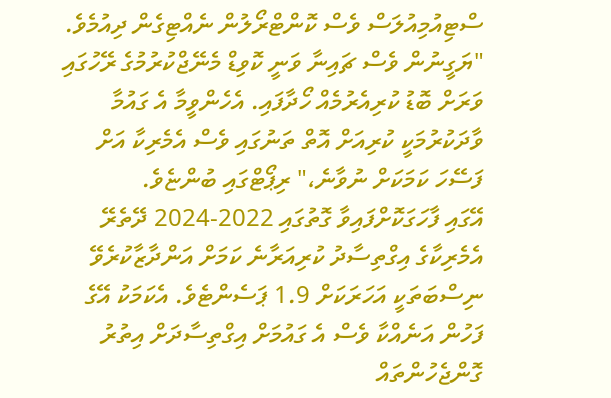ސްޓިއުމިއުލަސް ވެސް ކޮންޓްރޯލުން ނެއްޓިގެން ދިއުމެވެ.
"ޔަގީނުން ވެސް ޗައިނާ ވަނީ ކޮވިޑް މެނޭޖްކުރުމުގެ ރޭހުގައި ވަރަށް ބޮޑު ކުރިއެރުމެއް ހޯދާފައި. އެހެންވީމާ އެ ގައުމާ ވާދަކުރުމަކީ ކުރިއަށް އޮތް ތަނުގައި ވެސް އެމެރިކާ އަށް ފަސޭހަ ކަމަކަށް ނުވާނެ،" ރިޕޯޓްގައި ބުންޏެވެ.
އޭގައި ފާހަގަކޮށްފައިވާ ގޮތުގައި 2022-2024 ދޭތެރޭ އެމެރިކާގެ އިގްތިސާދު ކުރިއަރާނެ ކަމަށް އަންދާޒާކުރެވޭ ނިސްބަތަކީ އަހަރަކަށް 1.9 ޕަސެންޓެވެ. އެކަމަކު އޭގެ ފަހުން އަނެއްކާ ވެސް އެ ގައުމަށް އިގްތިސާދަށް އިތުރު ގޮންޖެހުންތައް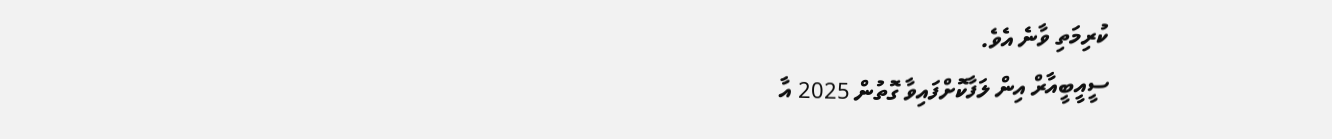ކުރިމަތި ވާނެ އެވެ.
ސީއީބީއާރް އިން ލަފާކޮށްފައިވާ ގޮތުން 2025 އާ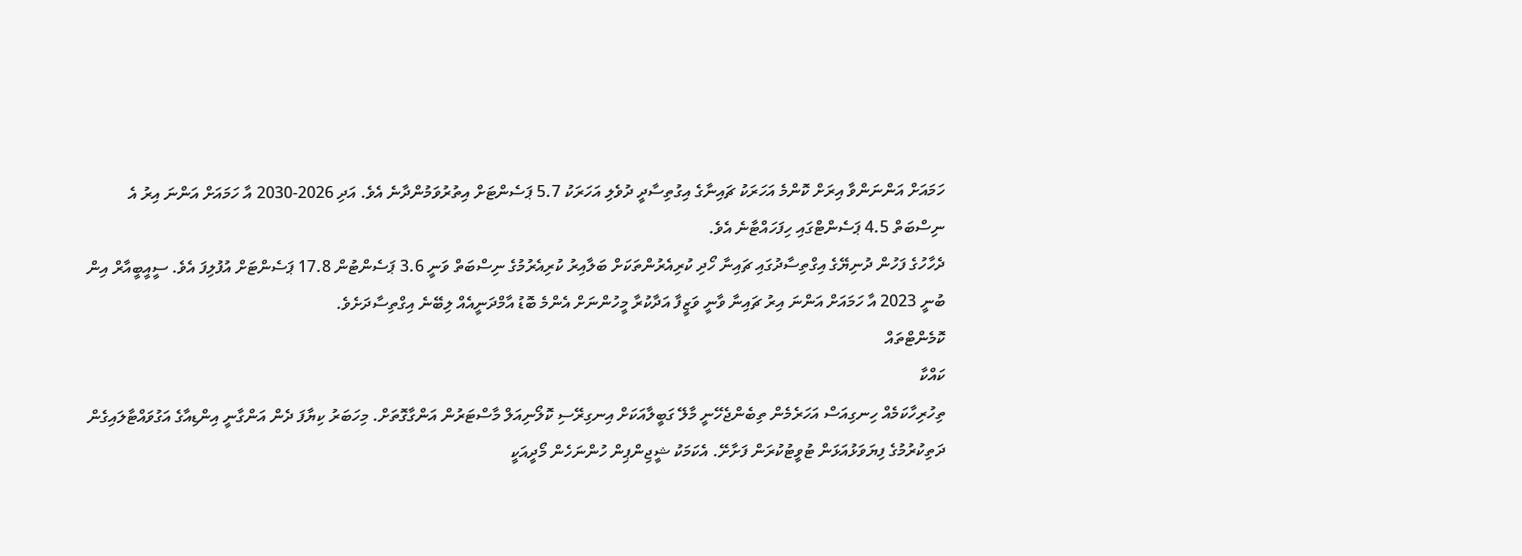ހަމައަށް އަންނަންވާ އިރަށް ކޮންމެ އަހަރަކު ޗައިނާގެ އިގުތިސާދީ ދުވެލި އަހަރަކު 5.7 ޕަސެންޓަށް އިތުރުވަމުންދާނެ އެވެ. އަދި 2026-2030 އާ ހަމައަށް އަންނަ އިރު އެ ނިސްބަތް 4.5 ޕަސެންޓްގައި ހިފަހައްޓާނެ އެވެ.
ދެހާހުގެ ފަހުން ދުނިޔޭގެ އިގްތިސާދުގައި ޗައިނާ ހޯދި ކުރިއެރުންތަކަށް ބަލާއިރު ކުރިއެރުމުގެ ނިސްބަތް ވަނީ 3.6 ޕަސެންޓުން 17.8 ޕަސެންޓަށް އުފުލިފަ އެވެ. ސީއީބީއާރް އިން ބުނީ 2023 އާ ހަމައަށް އަންނަ އިރު ޗައިނާ ވާނީ ވަޒީފާ އަދާކުރާ މީހުންނަށް އެންމެ ބޮޑު އާމްދަނީއެއް ލިބޭނެ އިގްތިސާދަށެވެ.
ކޮމެންޓްތައް
ކައްކާ
ތިހުރިހާކަމެއް ހިނގިއަސް އަހަރެމެން ތިބެންޖެހޭނީ މާލޭ ގަބީލާއަކަށް އިނގިރޭސި ކޮލޯނިއަލް މާސްޓަރުން އަންގާގޮތަށް. މިހަބަރު ކިޔާފަ ދެން އަންގާނީ އިންޑިއާގެ އަގުވައްޓާލައިގެން ދަތިކުރުމުގެ ފިޔަވަޅުއަޅަން ޓުވީޓުކުރަން ފަށާށޭ. އެކަމަކު ޝީޖިންޕިން ހުންނަހެން މޯދީއަކީ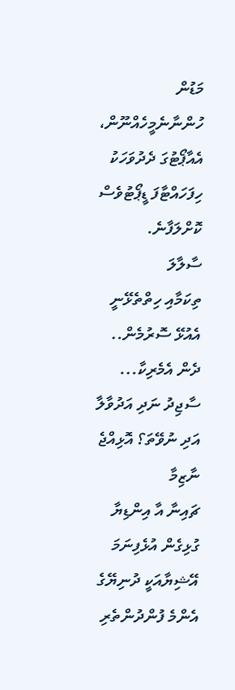މަޑުން ހުންނާނެމީހެއްނޫން، އެއާޕޯޓުގަ ދެދުވަހަކު ހިފަހައްޓާފަ ޑީޕޯޓުވެސް ކޮށްލަފާނެ.
ސާލާލަ
ތިކަމާއި ހިތްތެޅޭނީ އެއުޅޭ ސޮރުމެން.. ދެން އެމެރިކާ...
ސާޖިދު ނަދި އަދުވާލާ
އަދި ނުވޭތަ؟ އޮޅިއްޖެ
ނާޒިމާ
ޗައިނާ އާ އިންޑިޔާ ގުޅިގެން އުޅެފިނަމަ އޭޝިޔާއަކީ ދުނިޔޭގެ އެންމެ ފުންދުންތެރި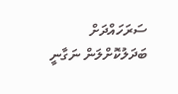ސަރަހައްދަށް ބަދަލުކޮށްލަން ނަގާނީ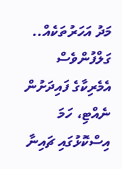މަދު އަހަރުތަކެއް.. ގަލްފުންވެސް އެމެރިކާގެ ފައިދަށުން ނެއްޓި، ހަމަ އިސްކޮޅުގައި ޗައިނާ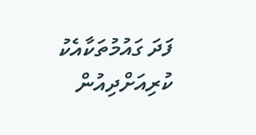ފަދަ ގައުމުތަކާއެކު ކުރިއަށްދިއުން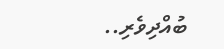ބުއްދިވެރި..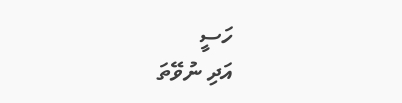ހަސީ
އަދި ނުވޭތަ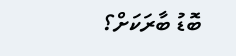ބޮޑު ބާރަކަށް؟